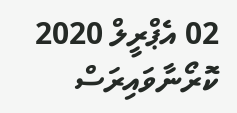02 އެޕްރީލް 2020
ކޮރޯނާވައިރަސް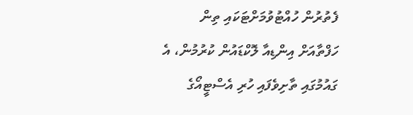ފެތުރުން ހުއްޓުވުމަށްޓަކައި ތިން ހަފްތާއަށް އިންޑިއާ ލޮކްޑައުން ކުރުމުން، އެ ގައުމުގައި ތާށިވެފައި ހުރި އެސްޓީއޯގެ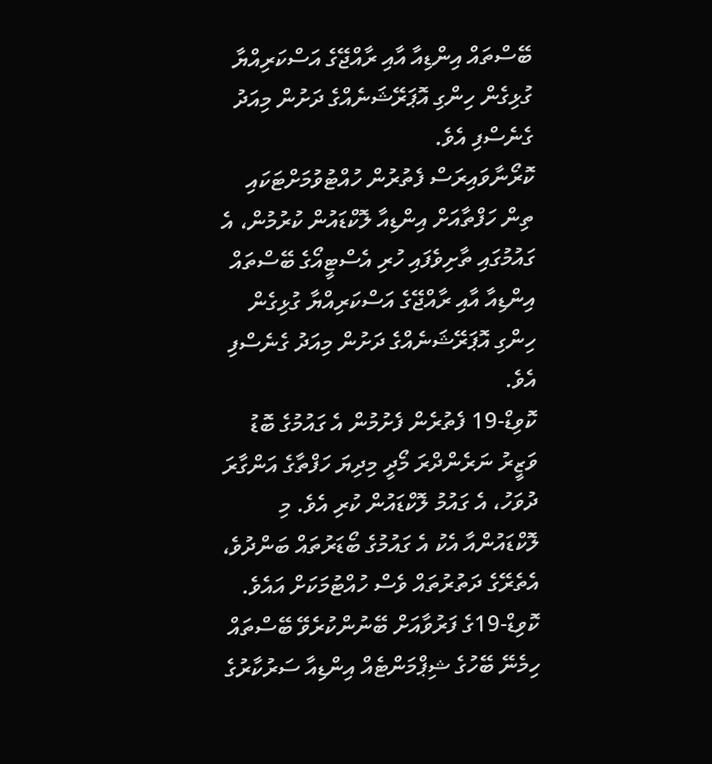ބޭސްތައް އިންޑިއާ އާއި ރާއްޖޭގެ އަސްކަރިއްޔާ ގުޅިގެން ހިންގި އޮޕަރޭޝަނެއްގެ ދަށުން މިއަދު ގެނެސްފި އެވެ.
ކޮރޯނާވައިރަސް ފެތުރުން ހުއްޓުވުމަށްޓަކައި ތިން ހަފްތާއަށް އިންޑިއާ ލޮކްޑައުން ކުރުމުން، އެ ގައުމުގައި ތާށިވެފައި ހުރި އެސްޓީއޯގެ ބޭސްތައް އިންޑިއާ އާއި ރާއްޖޭގެ އަސްކަރިއްޔާ ގުޅިގެން ހިންގި އޮޕަރޭޝަނެއްގެ ދަށުން މިއަދު ގެނެސްފި އެވެ.
ކޮވިޑް-19 ފެތުރެން ފެށުމުން އެ ގައުމުގެ ބޮޑު ވަޒީރު ނަރެންދްރަ މޯދީ މިދިޔަ ހަފްތާގެ އަންގާރަ ދުވަހު، އެ ގައުމު ލޮކްޑައުން ކުރި އެވެ. މި ލޮކްޑައުންއާ އެކު އެ ގައުމުގެ ބޯޑަރުތައް ބަންދުވެ، އެތެރޭގެ ދަތުރުތައް ވެސް ހުއްޓުމަކަށް އައެވެ.
ކޮވިޑް-19ގެ ފަރުވާއަށް ބޭނުންކުރެވޭ ބޭސްތައް ހިމެނޭ ބޭހުގެ ޝިޕްމަންޓެއް އިންޑިއާ ސަރުކާރުގެ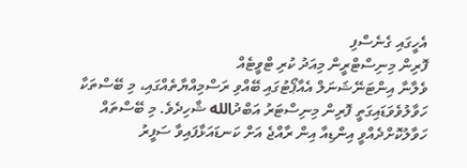އެހީގައި ގެނެސްފި
ފޮރިން މިނިސްޓްރީން މިއަދު ކުރި ޓްވީޓެއް
ވެލާނާ އިންޓަނޭޝަނަލް އެއާޕޯޓުގައި ބޭއްވި ރަސްމިއްޔާތެއްގައި، މި ބޭސްތަކާ ހަވާލުވެވަޑައިގަތީ ފޮރިން މިނިސްޓަރު އަބްދުالله ޝާހިދެވެ. މި ބޭސްތައް ހަވާލުކޮށްދެއްވީ އިންޑިއާ އިން ރާއްޖެ އަށް ކަނޑައަޅާފައިވާ ސަފީރު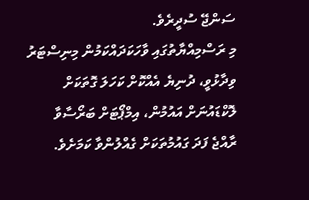ސަންޖޭ ސުދީރެވެ.
މި ރަސްމިއްޔާތުގައި ވާހަކަދައްކަމުން މިނިސްޓަރު ވިދާޅުވީ، ދުނިޔެ އެއްކޮށް ކަހަލަ ގޮތަކަށް ލޮކްޑައުނަށް އައުމުން، އިމްޕޯޓަށް ބަރޯސާވާ ރާއްޖެ ފަދަ ގައުމުތަކަށް ގެއްލުންވާ ކަމަށެވެ.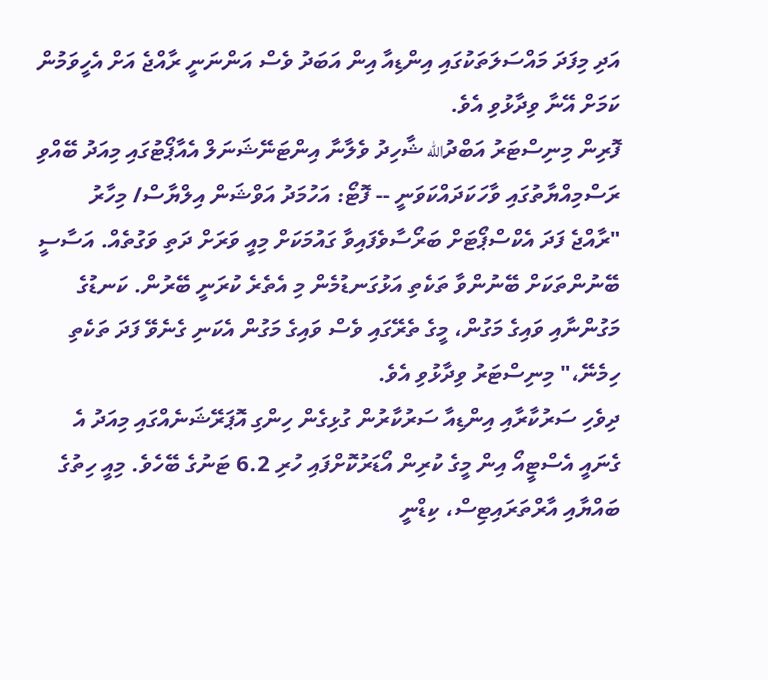އަދި މިފަދަ މައްސަލަތަކުގައި އިންޑިއާ އިން އަބަދު ވެސް އަންނަނީ ރާއްޖެ އަށް އެހީވަމުން ކަމަށް އޭނާ ވިދާޅުވި އެވެ.
ފޮރިން މިނިސްޓަރު އަބްދުالله ޝާހިދު ވެލާނާ އިންޓަނޭޝަނަލް އެއާޕޯޓުގައި މިއަދު ބޭއްވި ރަސްމިއްޔާތުގައި ވާހަކަދައްކަވަނީ -- ފޮޓޯ: އަހުމަދު އަވްޝަން އިލްޔާސް/ މިހާރު
"ރާއްޖެ ފަދަ އެކްސްޕޯޓަށް ބަރޯސާވެފައިވާ ގައުމަކަށް މިއީ ވަރަށް ދަތި ވަގުތެއް. އަސާސީ ބޭނުންތަކަށް ބޭނުންވާ ތަކެތި އަޅުގަނޑުމެން މި އެތެރެ ކުރަނީ ބޭރުން. ކަނޑުގެ މަގުންނާއި ވައިގެ މަގުން، މީގެ ތެރޭގައި ވެސް ވައިގެ މަގުން އެކަނި ގެނެވޭ ފަދަ ތަކެތި ހިމެނޭ،" މިނިސްޓަރު ވިދާޅުވި އެވެ.
ދިވެހި ސަރުކާރާއި އިންޑިއާ ސަރުކާރުން ގުޅިގެން ހިންގި އޮޕަރޭޝަނެއްގައި މިއަދު އެ ގެނައީ އެސްޓީއޯ އިން މީގެ ކުރިން އޯޑަރުކޮށްފައި ހުރި 6.2 ޓަނުގެ ބޭހެވެ. މިއީ ހިތުގެ ބައްޔާއި އާރްތަރައިޓިސް، ކިޑްނީ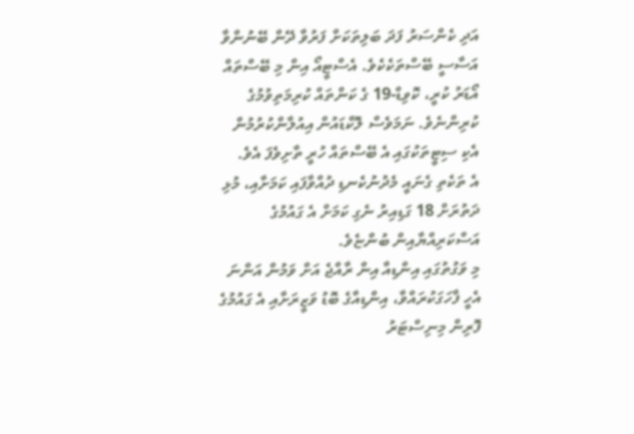އަދި ކެންސަރު ފަދަ ބަލިތަކަށް ފަރުވާ ދޭން ބޭނުންވާ އަސާސީ ބޭސްތަކެކެވެ. އެސްޓީއޯ އިން މި ބޭސްތައް އޯޑަރު ކުރީ، ކޮވިޑް-19 ގެ ކަންތައް ކުރިމަތިވުމުގެ ކުރިންނެވެ. ނަމަވެސް ލޮކްޑައުން އިއުލާންކުރުމުން އެކި ސިޓީތަކުގައި އެ ބޭސްތައް ހުރީ ތާށިވެފަ އެވެ.
އެ ތަކެތި ގެނައީ މެދުނުކެނޑި ދުއްވާފައި ކަމަށާއި، މުޅި ދަތުރަށް 18 ގަޑިއިރު ނެގި ކަމަށް އެ ގައުމުގެ އަސްކަރިއްޔާއިން ބުންޏެވެ.
މި ވަގުތުގައި އިންޑިއާ އިން ރާއްޖެ އަށް ވަމުން އަންނަ އެހީ ފާހަގަކުރައްވާ، އިންޑިއާގެ ބޮޑު ވަޒީރަށާއި އެ ގައުމުގެ ފޮރިން މިނިސްޓަރު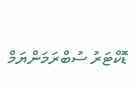ޑޮކްޓަރު ސުބްރަމަންޔަމް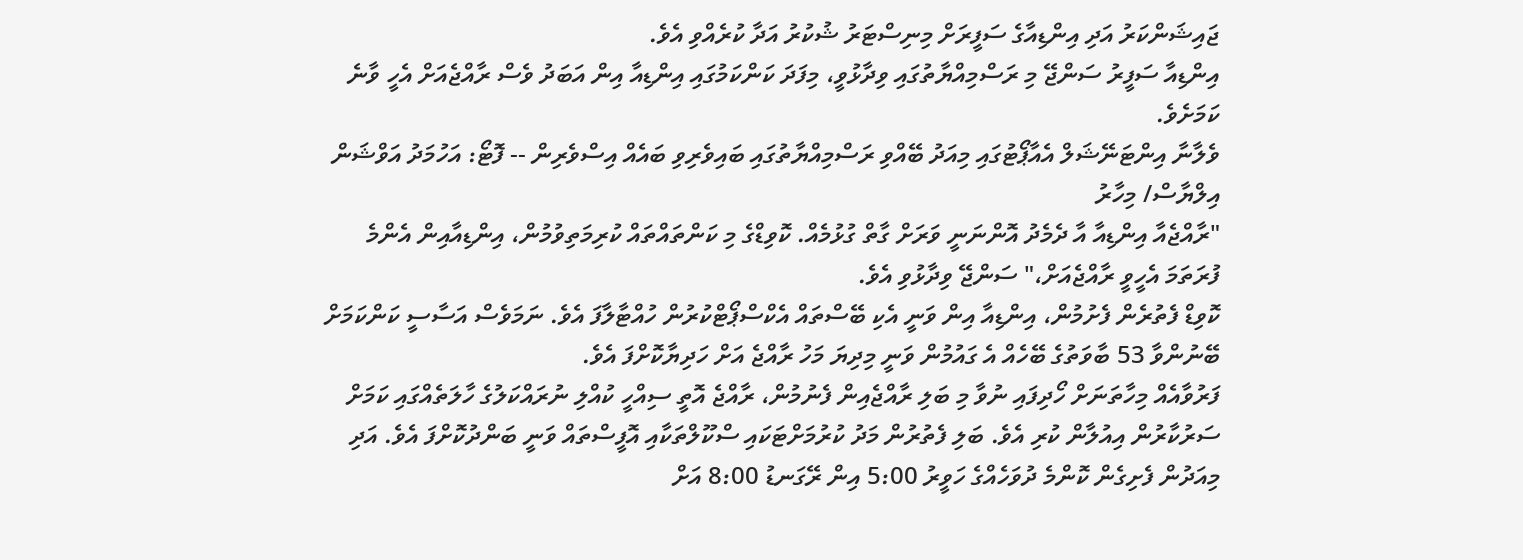ޖައިޝަންކަރު އަދި އިންޑިއާގެ ސަފީރަށް މިނިސްޓަރު ޝުކުރު އަދާ ކުރެއްވި އެވެ.
އިންޑިއާ ސަފީރު ސަންޖޭ މި ރަސްމިއްޔާތުގައި ވިދާޅުވީ، މިފަދަ ކަންކަމުގައި އިންޑިއާ އިން އަބަދު ވެސް ރާއްޖެއަށް އެހީ ވާނެ ކަމަށެވެ.
ވެލާނާ އިންޓަނޭޝަލް އެއާޕޯޓުގައި މިއަދު ބޭއްވި ރަސްމިއްޔާތުގައި ބައިވެރިވި ބައެއް އިސްވެރިން -- ފޮޓޯ: އަހުމަދު އަވްޝަން އިލްޔާސް/ މިހާރު
"ރާއްޖެއާ އިންޑިއާ އާ ދެމެދު އޮންނަނީ ވަރަށް ގާތް ގުޅުމެއް. ކޮވިޑްގެ މި ކަންތައްތައް ކުރިމަތިވުމުން، އިންޑިއާއިން އެންމެ ފުރަތަމަ އެހީވީ ރާއްޖެއަށް،" ސަންޖޭ ވިދާޅުވި އެވެ.
ކޮވިޑް ފެތުރެން ފެށުމުން، އިންޑިއާ އިން ވަނީ އެކި ބޭސްތައް އެކްސްޕޯޓްކުރުން ހުއްޓާލާފަ އެވެ. ނަމަވެސް އަސާސީ ކަންކަމަށް ބޭނުންވާ 53 ބާވަތުގެ ބޭހެއް އެ ގައުމުން ވަނީ މިދިޔަ މަހު ރާއްޖެ އަށް ހަދިޔާކޮށްފަ އެވެ.
ފަރުވާއެއް މިހާތަނަށް ހޯދިފައި ނުވާ މި ބަލި ރާއްޖެއިން ފެނުމުން، ރާއްޖެ އޮތީ ސިއްހީ ކުއްލި ނުރައްކަލުގެ ހާލަތެއްގައި ކަމަށް ސަރުކާރުން އިއުލާން ކުރި އެވެ. ބަލި ފެތުރުން މަދު ކުރުމަށްޓަކައި ސްކޫލްތަކާއި އޮފީސްތައް ވަނީ ބަންދުކޮށްފަ އެވެ. އަދި މިއަދުން ފެށިގެން ކޮންމެ ދުވަހެއްގެ ހަވީރު 5:00 އިން ރޭގަނޑު 8:00 އަށް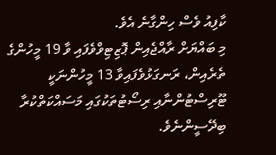ކާފިއު ވެސް ހިންގާނެ އެވެ.
މި ބައްޔަށް ރާއްޖެއިން ޕޮޒިޓިވްވެފައި ވާ 19 މީހުންގެ ތެރެއިން، ރަނގަޅުވެފައިވާ 13 މީހުންނަކީ ޓޫރިސްޓުންނާއި ރިސޯޓުތަކުގައި މަސައްކަތްކުރާ ބިދޭސީންނެވެ.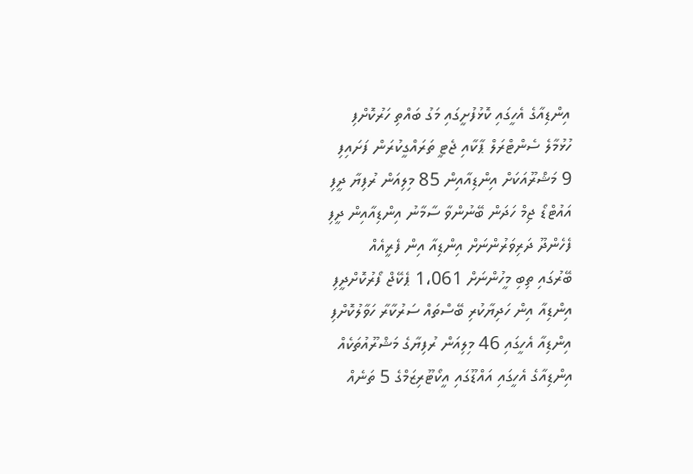އިންޑިއާގެ އެހީގައި ކޮޅުފުށީގައި މަގު ބައްތި ހަރުކޮށްފި
ހުޅުމާލެ ސެންޓްރަލް ޕާކާއި ޖެޓީ ތަރައްގީކުރަން ފަށައިފި
9 މަޝްރޫއަކަށް އިންޑިއާއިން 85 މިލިއަން ރުފިޔާ ދީފި
އައުޓްޑޯ ޖިމް ހަދަން ބޭނުންވާ ސާމާނު އިންޑިއާއިން ދީފި
ފެހެންދޫ ދަރިވަރުންނަށް އިންޑިއާ އިން ފެރީއެއް
ބޭރުގައި ތިބި މީހުންނަށް 1،061 ޕެކޭޖް ފޯރުކޮށްދީފި
އިންޑިއާ އިން ހަދިޔާކުރި ބޭސްތައް ސަރުކާރާ ހަވާލުކޮށްފި
އިންޑިއާ އެހީގައި 46 މިލިއަން ރުފިޔާގެ މަޝްރޫއުތަކެއް
އިންޑިއާގެ އެހީގައި އައްޑޫގައި އީކޯޓޫރިޒަމްގެ 5 ތަނެއް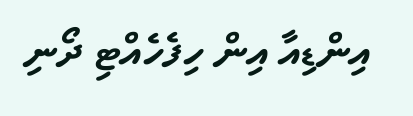އިންޑިއާ އިން ހިފެހެއްޓި ދޯނި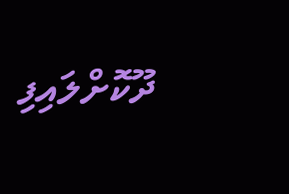ދޫކޮށްލައިފި